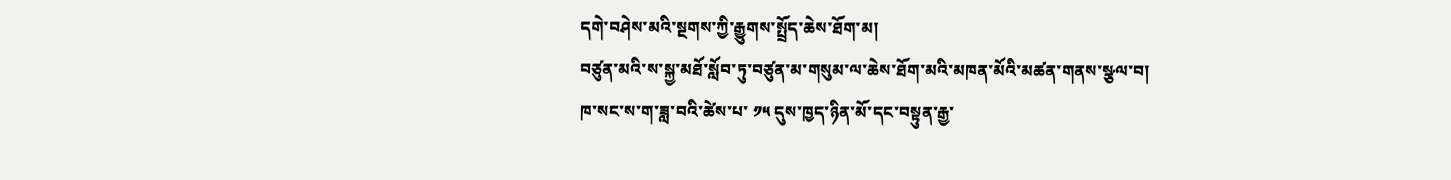དགེ་བཤེས་མའི་སྔགས་ཀྱི་རྒྱུགས་སྤྲོད་ཆེས་ཐོག་མ།
བཙུན་མའི་ས་སྐྱ་མཐོ་སློབ་ཏུ་བཙུན་མ་གསུམ་ལ་ཆེས་ཐོག་མའི་མཁན་མོའི་མཚན་གནས་སྩལ་བ།
ཁ་སང་ས་ག་ཟླ་བའི་ཚེས་པ་ ༡༥ དུས་ཁྱད་ཉིན་མོ་དང་བསྟུན་རྒྱ་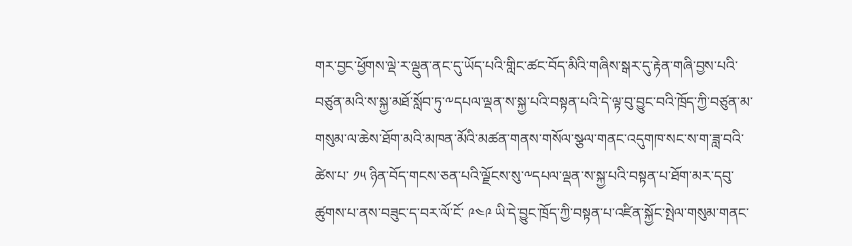གར་བྱང་ཕྱོགས་ལྡེ་ར་ལྡུན་ནང་དུ་ཡོད་པའི་གླིང་ཚང་བོད་མིའི་གཞིས་སྒར་དུ་རྟེན་གཞི་བྱས་པའི་བཙུན་མའི་ས་སྐྱ་མཐོ་སློབ་ཏུ་༸དཔལ་ལྡན་ས་སྐྱ་པའི་བསྟན་པའི་དེ་ལྟ་བུ་བྱུང་བའི་ཁྲོད་ཀྱི་བཙུན་མ་གསུམ་ལ་ཆེས་ཐོག་མའི་མཁན་མོའི་མཚན་གནས་གསོལ་སྩལ་གནང་འདུགཁ་སང་ས་ག་ཟླ་བའི་ཚེས་པ་ ༡༥ ཉིན་བོད་གངས་ཅན་པའི་ལྗོངས་སུ་༸དཔལ་ལྡན་ས་སྐྱ་པའི་བསྟན་པ་ཐོག་མར་དབུ་ཚུགས་པ་ནས་བཟུང་ད་བར་ལོ་ངོ་ ༩༤༩ ཡི་དེ་བྱུང་ཁྲོད་ཀྱི་བསྟན་པ་འཛིན་སྐྱོང་སྤེལ་གསུམ་གནང་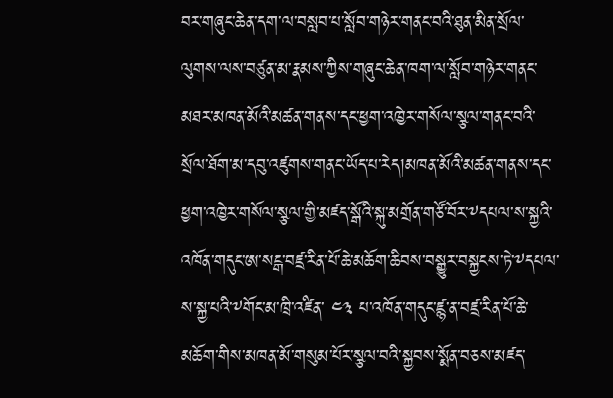བར་གཞུང་ཆེན་དག་ལ་བསླབ་པ་སློབ་གཉེར་གནང་བའི་ཐུན་མིན་སྲོལ་ལུགས་ལས་བཙུན་མ་རྣམས་ཀྱིས་གཞུང་ཆེན་ཁག་ལ་སློབ་གཉེར་གནང་མཐར་མཁན་མོའི་མཚན་གནས་དང་ཕྱག་འཁྱེར་གསོལ་སྩལ་གནང་བའི་སྲོལ་ཐོག་མ་དབུ་འཛུགས་གནང་ཡོད་པ་རེད།མཁན་མོའི་མཚན་གནས་དང་ཕྱག་འཁྱེར་གསོལ་སྩལ་གྱི་མཛད་སྒོའི་སྐུ་མགྲོན་གཙོ་བོར་༸དཔལ་ས་སྐྱའི་འཁོན་གདུང་ཨ་སངྒ་བཛྲ་རིན་པོ་ཆེ་མཆོག་ཆིབས་བསྒྱུར་བསྐྱངས་ཏེ་༸དཔལ་ས་སྐྱ་པའི་༸གོང་མ་ཁྲི་འཛིན་ ༤༣ པ་འཁོན་གདུང་ཛྙ་ན་བཛྲ་རིན་པོ་ཆེ་མཆོག་གིས་མཁན་མོ་གསུམ་པོར་སྩལ་བའི་སྐྱབས་སྨོན་བཅས་མཛད་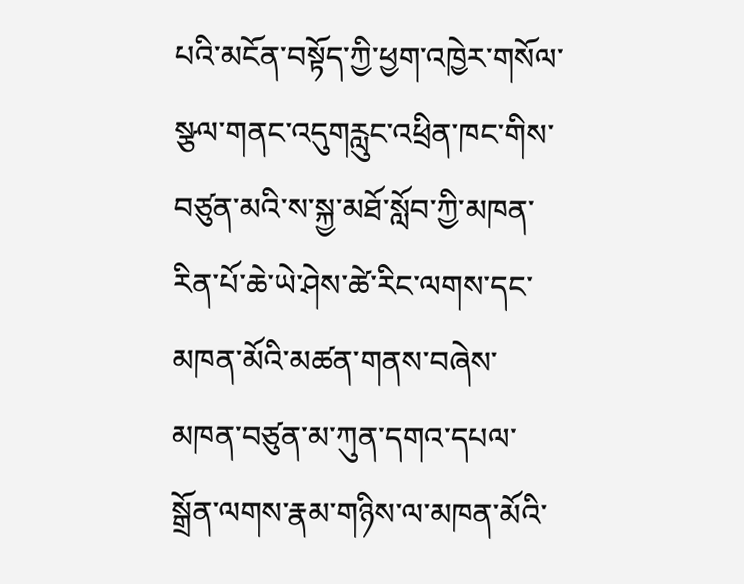པའི་མངོན་བསྟོད་ཀྱི་ཕྱག་འཁྱེར་གསོལ་སྩལ་གནང་འདུགརླུང་འཕྲིན་ཁང་གིས་བཙུན་མའི་ས་སྐྱ་མཐོ་སློབ་ཀྱི་མཁན་རིན་པོ་ཆེ་ཡེ་ཤེས་ཚེ་རིང་ལགས་དང་མཁན་མོའི་མཚན་གནས་བཞེས་མཁན་བཙུན་མ་ཀུན་དགའ་དཔལ་སྒྲོན་ལགས་རྣམ་གཉིས་ལ་མཁན་མོའི་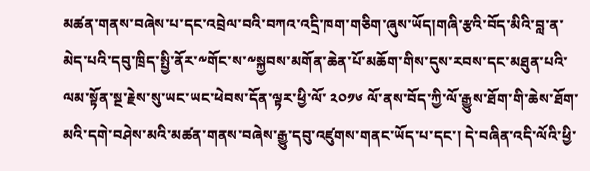མཚན་གནས་བཞེས་པ་དང་འབྲེལ་བའི་བཀའ་འདྲི་ཁག་གཅིག་ཞུས་ཡོད།གཞི་རྩའི་བོད་མིའི་བླ་ན་མེད་པའི་དབུ་ཁྲིད་སྤྱི་ནོར་༸གོང་ས་༸སྐྱབས་མགོན་ཆེན་པོ་མཆོག་གིས་དུས་རབས་དང་མཐུན་པའི་ལམ་སྟོན་སྔ་རྗེས་སུ་ཡང་ཡང་ཕེབས་དོན་ལྟར་ཕྱི་ལོ་ ༢༠༡༦ ལོ་ནས་བོད་ཀྱི་ལོ་རྒྱུས་ཐོག་གི་ཆེས་ཐོག་མའི་དགེ་བཤེས་མའི་མཚན་གནས་བཞེས་རྒྱུ་དབུ་འཛུགས་གནང་ཡོད་པ་དང་། དེ་བཞིན་འདི་ལོའི་ཕྱི་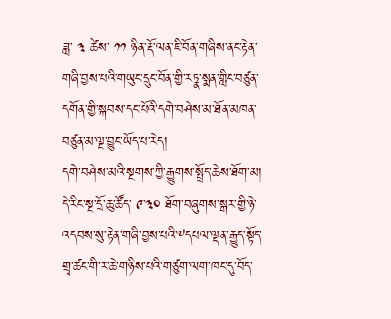ཟླ་ ༣ ཚེས་ ༡༡ ཉིན་རྡོ་ལན་ཇི་བོན་གཞིས་ནང་རྟེན་གཞི་བྱས་པའི་གཡུང་དྲུང་བོན་གྱི་རཏྣ་སྨན་གླིང་བཙུན་དགོན་གྱི་སྐབས་དང་པོའི་དགེ་བཤེས་མ་ཐོན་མཁན་བཙུན་མ་ལྔ་བྱུང་ཡོད་པ་རེད།
དགེ་བཤེས་མའི་སྔགས་ཀྱི་རྒྱུགས་སྤྲོད་ཆེས་ཐོག་མ།
དེ་རིང་སྔ་དྲོ་ཆུ་ཚོད་ ༩་༣༠ ཐོག་བཞུགས་སྒར་གྱི་ཉེ་འདབས་སུ་རྟེན་གཞི་བྱས་པའི་༸དཔལ་ལྡན་རྒྱུད་སྟོད་གྲྭ་ཚང་གི་ར་ཆེ་གཉིས་པའི་གཙུག་ལག་ཁང་དུ་བོད་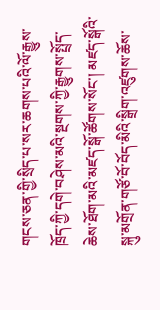གངས་ཅན་གྱི་སྲིད་པ་སར་ཆགས་པའི་ལོ་རྒྱུས་ཁྲོད་ཀྱི་དགེ་བཤེས་མའི་སྔགས་ཀྱི་རྒྱུགས་སྤྲོད་ཆེས་ཐོག་མའི་མཛད་སྒོ་ཚོགས་སོང་། མཛད་སྒོའི་སྐུ་མགྲོན་གཙོ་བོ་བོད་མིའི་སྒྲིག་འཛུགས་ཆོས་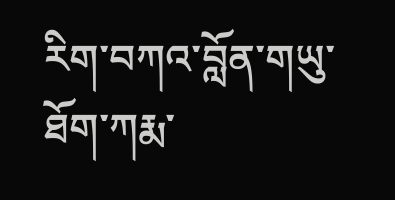རིག་བཀའ་བློན་གཡུ་ཐོག་ཀརྨ་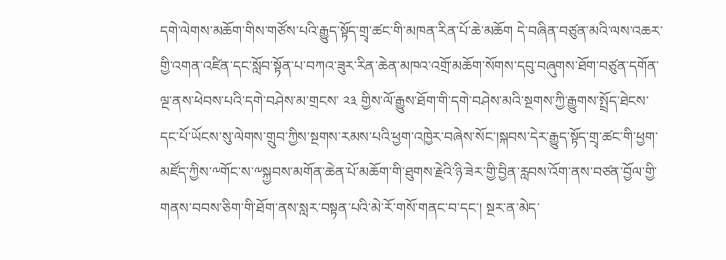དགེ་ལེགས་མཆོག་གིས་གཙོས་པའི་རྒྱུད་སྟོད་གྲྭ་ཚང་གི་མཁན་རིན་པོ་ཆེ་མཆོག དེ་བཞིན་བཙུན་མའི་ལས་འཆར་གྱི་འགན་འཛིན་དང་སློབ་སྟོན་པ་བཀའ་ཟུར་རིན་ཆེན་མཁའ་འགྲོ་མཆོག་སོགས་དབུ་བཞུགས་ཐོག་བཙུན་དགོན་ལྔ་ནས་ཕེབས་པའི་དགེ་བཤེས་མ་གྲངས་ ༢༣ གྱིས་ལོ་རྒྱུས་ཐོག་གི་དགེ་བཤེས་མའི་སྔགས་ཀྱི་རྒྱུགས་སྤྲོད་ཐེངས་དང་པོ་ཡོངས་སུ་ལེགས་གྲུབ་ཀྱིས་སྔགས་རམས་པའི་ཕྱག་འཁྱེར་བཞེས་སོང་།སྐབས་དེར་རྒྱུད་སྟོད་གྲྭ་ཚང་གི་ཕྱག་མཛོད་ཀྱིས་༸གོང་ས་༸སྐྱབས་མགོན་ཆེན་པོ་མཆོག་གི་ཐུགས་རྗེའི་ཉི་ཟེར་གྱི་བྱིན་རླབས་འོག་ནས་བཙན་བྱོལ་གྱི་གནས་བབས་ཅིག་གི་ཐོག་ནས་སླར་བསྟན་པའི་མེ་རོ་གསོ་གནང་བ་དང་། སྔར་ན་མེད་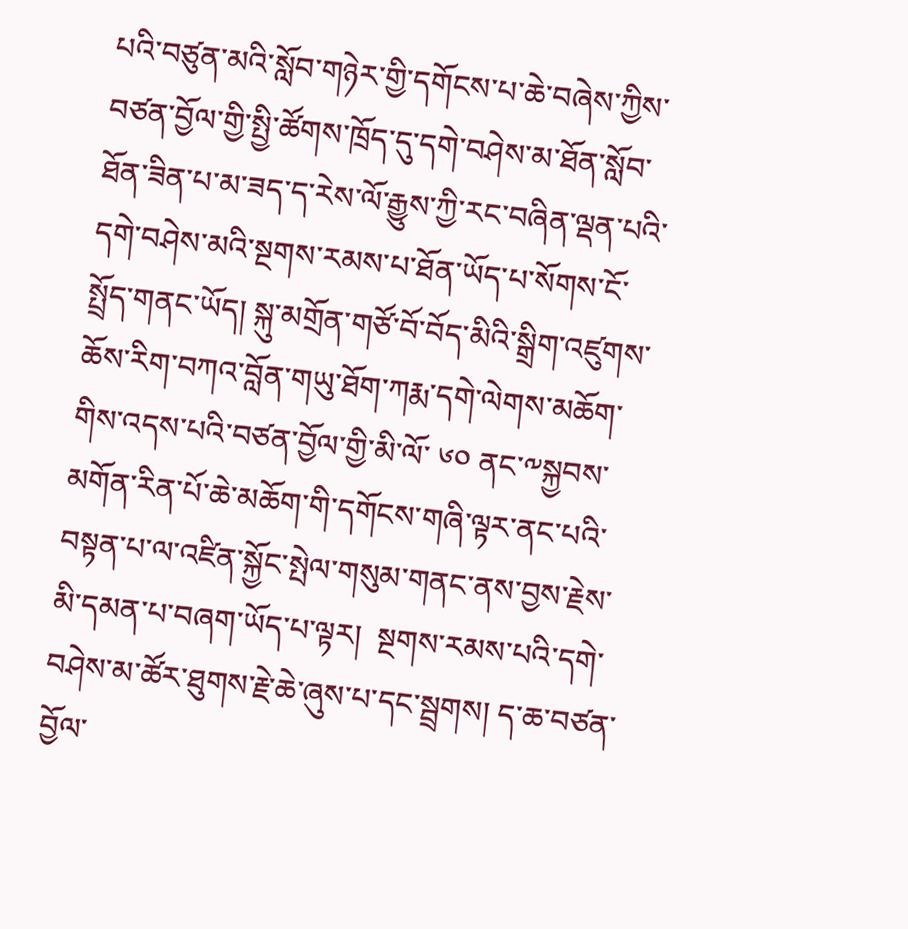པའི་བཙུན་མའི་སློབ་གཉེར་གྱི་དགོངས་པ་ཆེ་བཞེས་ཀྱིས་བཙན་བྱོལ་གྱི་སྤྱི་ཚོགས་ཁྲོད་དུ་དགེ་བཤེས་མ་ཐོན་སློབ་ཐོན་ཟིན་པ་མ་ཟད་ད་རེས་ལོ་རྒྱུས་ཀྱི་རང་བཞིན་ལྡན་པའི་དགེ་བཤེས་མའི་སྔགས་རམས་པ་ཐོན་ཡོད་པ་སོགས་ངོ་སྤྲོད་གནང་ཡོད། སྐུ་མགྲོན་གཙོ་བོ་བོད་མིའི་སྒྲིག་འཛུགས་ཆོས་རིག་བཀའ་བློན་གཡུ་ཐོག་ཀརྨ་དགེ་ལེགས་མཆོག་གིས་འདས་པའི་བཙན་བྱོལ་གྱི་མི་ལོ་ ༦༠ ནང་༸སྐྱབས་མགོན་རིན་པོ་ཆེ་མཆོག་གི་དགོངས་གཞི་ལྟར་ནང་པའི་བསྟན་པ་ལ་འཛིན་སྐྱོང་སྤེལ་གསུམ་གནང་ནས་བྱས་རྗེས་མི་དམན་པ་བཞག་ཡོད་པ་ལྟར།  སྔགས་རམས་པའི་དགེ་བཤེས་མ་ཚོར་ཐུགས་རྗེ་ཆེ་ཞུས་པ་དང་སྦྲགས། ད་ཆ་བཙན་བྱོལ་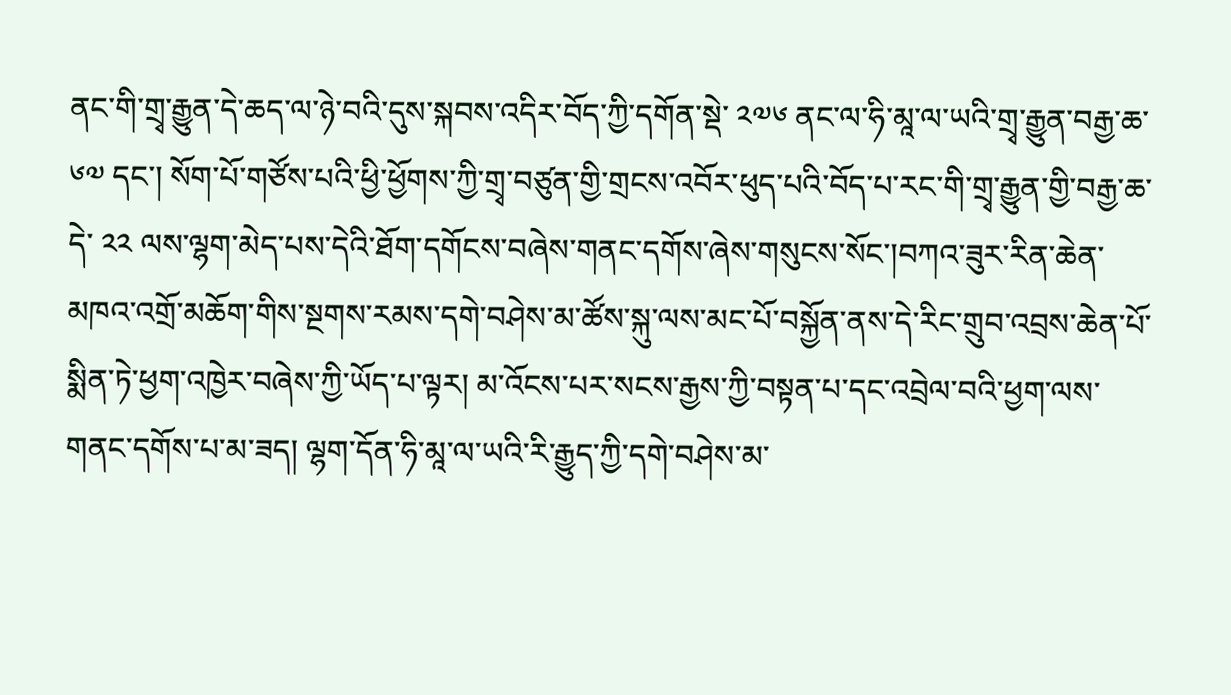ནང་གི་གྲྭ་རྒྱུན་དེ་ཆད་ལ་ཉེ་བའི་དུས་སྐབས་འདིར་བོད་ཀྱི་དགོན་སྡེ་ ༢༧༦ ནང་ལ་ཧི་མཱ་ལ་ཡའི་གྲྭ་རྒྱུན་བརྒྱ་ཆ་ ༦༧ དང་། སོག་པོ་གཙོས་པའི་ཕྱི་ཕྱོགས་ཀྱི་གྲྭ་བཙུན་གྱི་གྲངས་འབོར་ཕུད་པའི་བོད་པ་རང་གི་གྲྭ་རྒྱུན་གྱི་བརྒྱ་ཆ་དེ་ ༢༢ ལས་ལྷག་མེད་པས་དེའི་ཐོག་དགོངས་བཞེས་གནང་དགོས་ཞེས་གསུངས་སོང་།བཀའ་ཟུར་རིན་ཆེན་མཁའ་འགྲོ་མཆོག་གིས་སྔགས་རམས་དགེ་བཤེས་མ་ཚོས་སྐུ་ལས་མང་པོ་བསྐྱོན་ནས་དེ་རིང་གྲུབ་འབྲས་ཆེན་པོ་སྨིན་ཏེ་ཕྱག་འཁྱེར་བཞེས་ཀྱི་ཡོད་པ་ལྟར། མ་འོངས་པར་སངས་རྒྱས་ཀྱི་བསྟན་པ་དང་འབྲེལ་བའི་ཕྱག་ལས་གནང་དགོས་པ་མ་ཟད། ལྷག་དོན་ཧི་མཱ་ལ་ཡའི་རི་རྒྱུད་ཀྱི་དགེ་བཤེས་མ་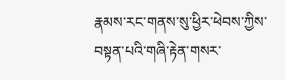རྣམས་རང་གནས་སུ་ཕྱིར་ཕེབས་ཀྱིས་བསྟན་པའི་གཞི་རྟེན་གསར་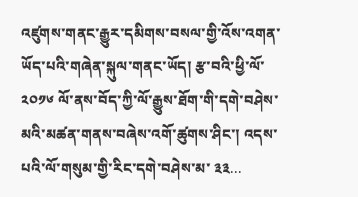འཛུགས་གནང་རྒྱུར་དམིགས་བསལ་གྱི་འོས་འགན་ཡོད་པའི་གཞེན་སྐུལ་གནང་ཡོད། རྩ་བའི་ཕྱི་ལོ་ ༢༠༡༦ ལོ་ནས་བོད་ཀྱི་ལོ་རྒྱུས་ཐོག་གི་དགེ་བཤེས་མའི་མཚན་གནས་བཞེས་འགོ་ཚུགས་ཤིང་། འདས་པའི་ལོ་གསུམ་གྱི་རིང་དགེ་བཤེས་མ་ ༣༣...